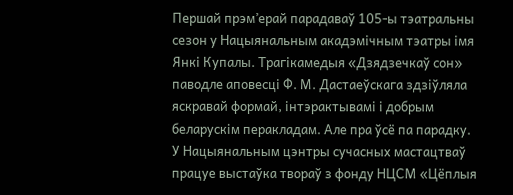Першай прэм’ерай парадаваў 105-ы тэатральны сезон у Нацыянальным акадэмічным тэатры імя Янкі Купалы. Трагікамедыя «Дзядзечкаў сон» паводле аповесці Ф. М. Дастаеўскага здзіўляла яскравай формай, інтэрактывамі і добрым беларускім перакладам. Але пра ўсё па парадку.
У Нацыянальным цэнтры сучасных мастацтваў працуе выстаўка твораў з фонду НЦСМ «Цёплыя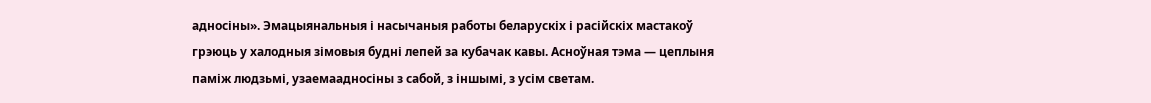адносіны». Эмацыянальныя і насычаныя работы беларускіх і расійскіх мастакоў грэюць у халодныя зімовыя будні лепей за кубачак кавы. Асноўная тэма — цеплыня паміж людзьмі, узаемаадносіны з сабой, з іншымі, з усім светам.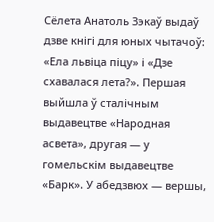Сёлета Анатоль Зэкаў выдаў дзве кнігі для юных чытачоў: «Ела львіца піцу» і «Дзе схавалася лета?». Першая выйшла ў сталічным выдавецтве «Народная асвета», другая — у гомельскім выдавецтве «Барк». У абедзвюх — вершы,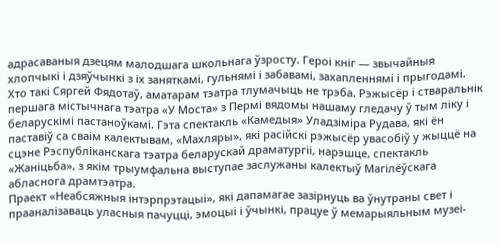адрасаваныя дзецям малодшага школьнага ўзросту. Героі кніг — звычайныя хлопчыкі і дзяўчынкі з іх заняткамі, гульнямі і забавамі, захапленнямі і прыгодамі.
Хто такі Сяргей Фядотаў, аматарам тэатра тлумачыць не трэба. Рэжысёр і стваральнік першага містычнага тэатра «У Моста» з Пермі вядомы нашаму гледачу ў тым ліку і беларускімі пастаноўкамі. Гэта спектакль «Камедыя» Уладзіміра Рудава, які ён паставіў са сваім калектывам, «Махляры», які расійскі рэжысёр увасобіў у жыццё на сцэне Рэспубліканскага тэатра беларускай драматургіі, нарэшце, спектакль «Жаніцьба», з якім трыумфальна выступае заслужаны калектыў Магілёўскага абласнога драмтэатра.
Праект «Неабсяжныя інтэрпрэтацыі», які дапамагае зазірнуць ва ўнутраны свет і прааналізаваць уласныя пачуцці, эмоцыі і ўчынкі, працуе ў мемарыяльным музеі-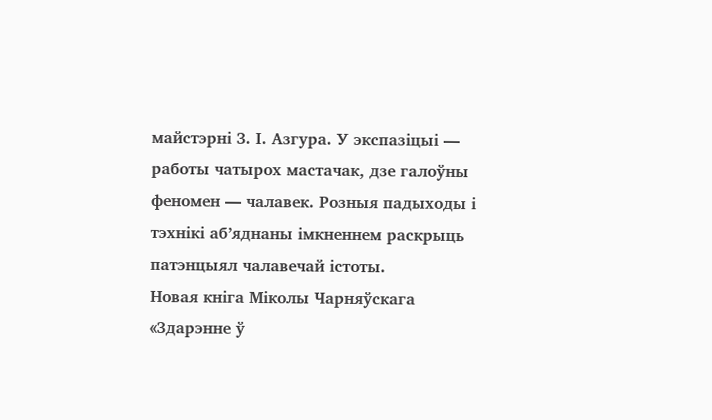майстэрні З. І. Азгура. У экспазіцыі — работы чатырох мастачак, дзе галоўны феномен — чалавек. Розныя падыходы і тэхнікі аб’яднаны імкненнем раскрыць патэнцыял чалавечай істоты.
Новая кніга Міколы Чарняўскага «Здарэнне ў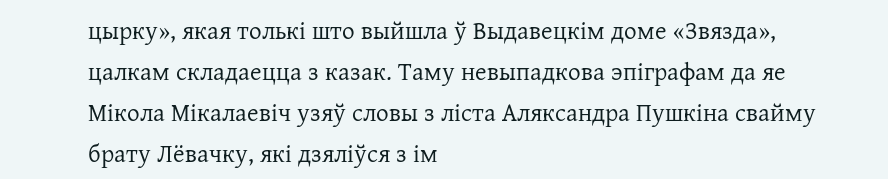цырку», якая толькі што выйшла ў Выдавецкім доме «Звязда», цалкам складаецца з казак. Таму невыпадкова эпіграфам да яе Мікола Мікалаевіч узяў словы з ліста Аляксандра Пушкіна свайму брату Лёвачку, які дзяліўся з ім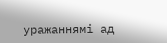уражаннямі ад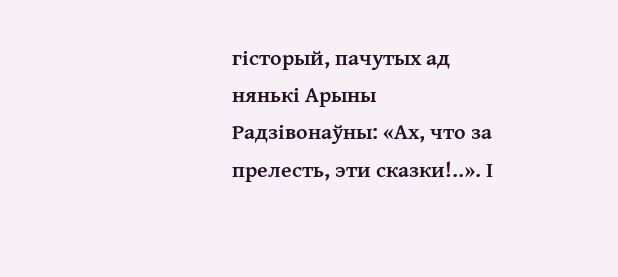гісторый, пачутых ад нянькі Арыны Радзівонаўны: «Ах, что за прелесть, эти сказки!..». І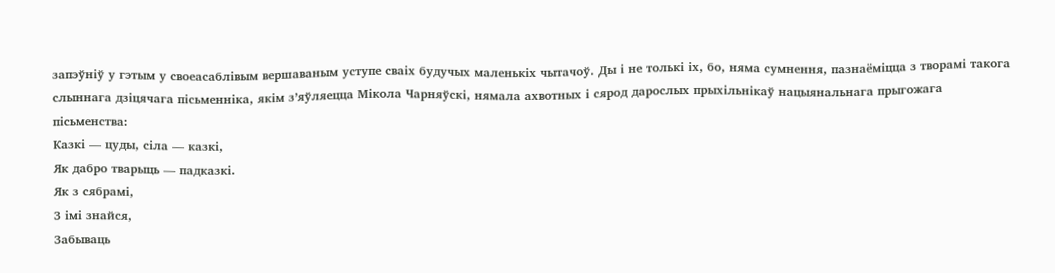запэўніў у гэтым у своеасаблівым вершаваным уступе сваіх будучых маленькіх чытачоў. Ды і не толькі іх, бо, няма сумнення, пазнаёміцца з творамі такога слыннага дзіцячага пісьменніка, якім з’яўляецца Мікола Чарняўскі, нямала ахвотных і сярод дарослых прыхільнікаў нацыянальнага прыгожага пісьменства:
Казкі — цуды, сіла — казкі,
Як дабро тварыць — падказкі.
Як з сябрамі,
З імі знайся,
Забываць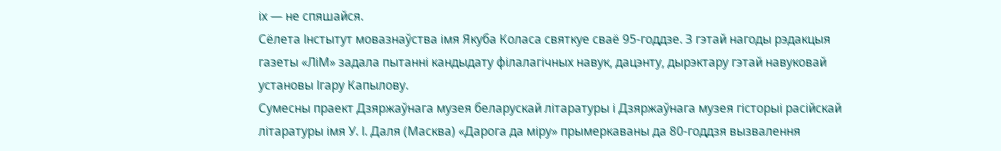іх — не спяшайся.
Сёлета Інстытут мовазнаўства імя Якуба Коласа святкуе сваё 95-годдзе. З гэтай нагоды рэдакцыя газеты «ЛіМ» задала пытанні кандыдату філалагічных навук, дацэнту, дырэктару гэтай навуковай установы Ігару Капылову.
Сумесны праект Дзяржаўнага музея беларускай літаратуры і Дзяржаўнага музея гісторыі расійскай літаратуры імя У. І. Даля (Масква) «Дарога да міру» прымеркаваны да 80-годдзя вызвалення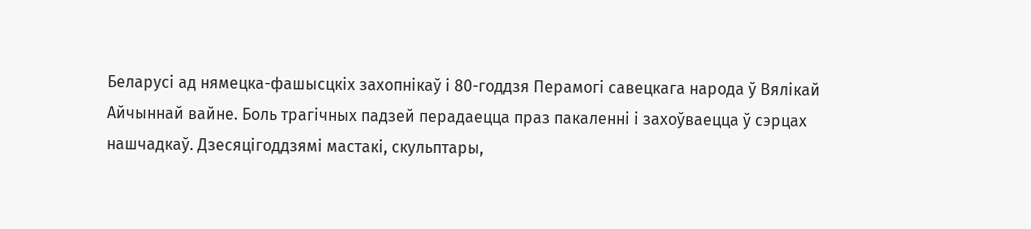Беларусі ад нямецка-фашысцкіх захопнікаў і 80-годдзя Перамогі савецкага народа ў Вялікай Айчыннай вайне. Боль трагічных падзей перадаецца праз пакаленні і захоўваецца ў сэрцах нашчадкаў. Дзесяцігоддзямі мастакі, скульптары,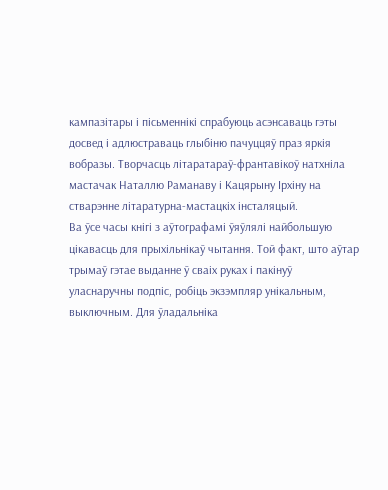кампазітары і пісьменнікі спрабуюць асэнсаваць гэты досвед і адлюстраваць глыбіню пачуццяў праз яркія вобразы. Творчасць літаратараў-франтавікоў натхніла мастачак Наталлю Раманаву і Кацярыну Ірхіну на стварэнне літаратурна-мастацкіх інсталяцый.
Ва ўсе часы кнігі з аўтографамі ўяўлялі найбольшую цікавасць для прыхільнікаў чытання. Той факт, што аўтар трымаў гэтае выданне ў сваіх руках і пакінуў уласнаручны подпіс, робіць экзэмпляр унікальным, выключным. Для ўладальніка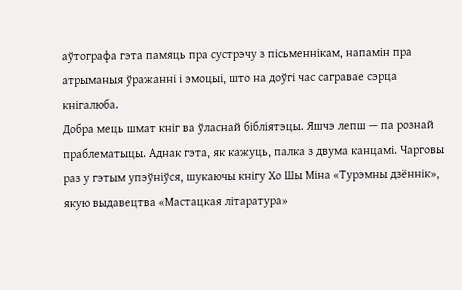аўтографа гэта памяць пра сустрэчу з пісьменнікам, напамін пра атрыманыя ўражанні і эмоцыі, што на доўгі час сагравае сэрца кнігалюба.
Добра мець шмат кніг ва ўласнай бібліятэцы. Яшчэ лепш — па рознай праблематыцы. Аднак гэта, як кажуць, палка з двума канцамі. Чарговы раз у гэтым упэўніўся, шукаючы кнігу Хо Шы Міна «Турэмны дзённік», якую выдавецтва «Мастацкая літаратура»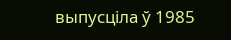выпусціла ў 1985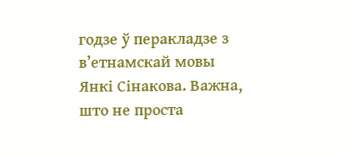годзе ў перакладзе з в’етнамскай мовы Янкі Сінакова. Важна, што не проста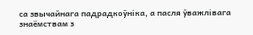са звычайнага падрадкоўніка, а пасля ўважлівага знаёмствам з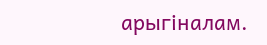арыгіналам.